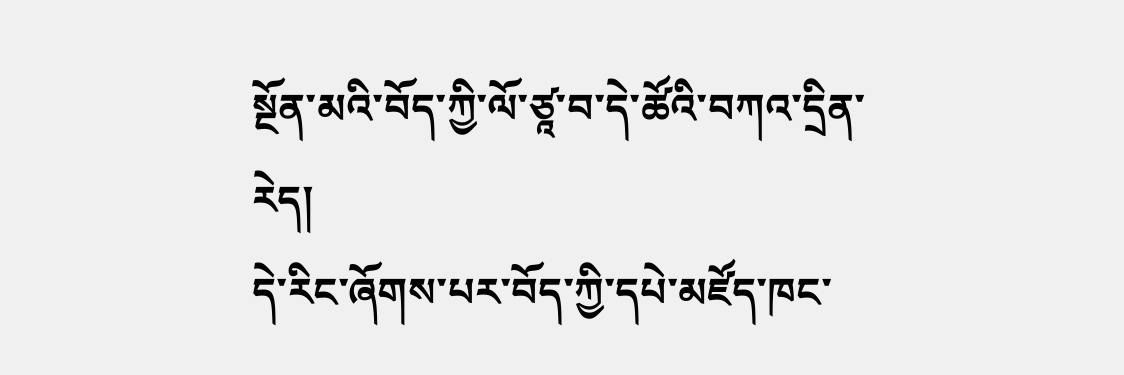སྔོན་མའི་བོད་ཀྱི་ལོ་ཙཱ་བ་དེ་ཚོའི་བཀའ་དྲིན་རེད།
དེ་རིང་ཞོགས་པར་བོད་ཀྱི་དཔེ་མཛོད་ཁང་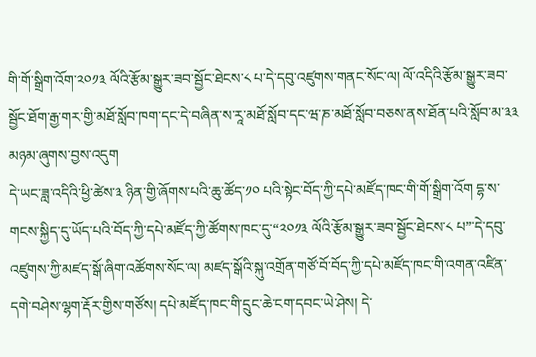གི་གོ་སྒྲིག་འོག་༢༠༡༣ ལོའི་རྩོམ་སྒྱུར་ཟབ་སྦྱོང་ཐེངས་༨ པ་དེ་དབུ་འཛུགས་གནང་སོང་ལ། ལོ་འདིའི་རྩོམ་སྒྱུར་ཟབ་སྦྱོང་ཐོག་རྒྱ་གར་གྱི་མཐོ་སློབ་ཁག་དང་དེ་བཞིན་ས་རཱ་མཐོ་སློབ་དང་ཝ་ཎ་མཐོ་སློབ་བཅས་ནས་ཐོན་པའི་སློབ་མ་༣༣ མཉམ་ཞུགས་བྱས་འདུག
དེ་ཡང་ཟླ་འདིའི་ཕྱི་ཚེས་༣ ཉིན་གྱི་ཞོགས་པའི་ཆུ་ཚོད་༡༠ པའི་སྟེང་བོད་ཀྱི་དཔེ་མཛོད་ཁང་གི་གོ་སྒྲིག་འོག དྷ་ས་གངས་སྐྱིད་དུ་ཡོད་པའི་བོད་ཀྱི་དཔེ་མཛོད་ཀྱི་ཚོགས་ཁང་དུ་“༢༠༡༣ ལོའི་རྩོམ་སྒྱུར་ཟབ་སྦྱོང་ཐེངས་༨ པ”་དེ་དབུ་འཛུགས་ཀྱི་མཛད་སྒོ་ཞིག་འཚོགས་སོང་ལ། མཛད་སྒོའི་སྐུ་འགྲོན་གཙོ་བོ་བོད་ཀྱི་དཔེ་མཛོད་ཁང་གི་འགན་འཛིན་དགེ་བཤེས་ལྷག་རྡོར་གྱིས་གཙོས། དཔེ་མཛོད་ཁང་གི་དྲུང་ཆེ་ངག་དབང་ཡེ་ཤེས། དེ་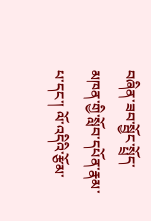བཞིན་ཟབ་སྦྱོང་སྤྲོད་མཁན་གྱི་སློབ་དཔོན་རྣམ་པ་དང་། ལོ་འདིའི་རྩོམ་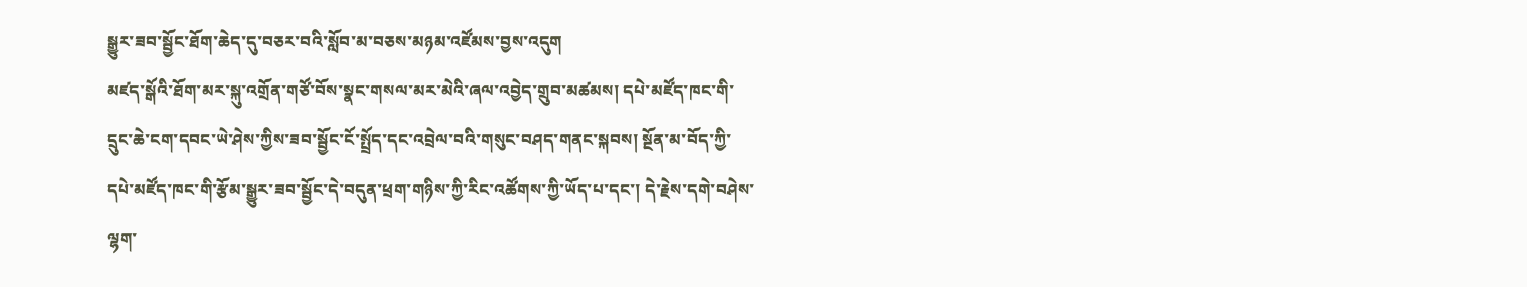སྒྱུར་ཟབ་སྦྱོང་ཐོག་ཆེད་དུ་བཅར་བའི་སློབ་མ་བཅས་མཉམ་འཛོམས་བྱས་འདུག
མཛད་སྒོའི་ཐོག་མར་སྐུ་འགྲོན་གཙོ་བོས་སྣང་གསལ་མར་མེའི་ཞལ་འབྱེད་གྲུབ་མཚམས། དཔེ་མཛོད་ཁང་གི་དྲུང་ཆེ་ངག་དབང་ཡེ་ཤེས་ཀྱིས་ཟབ་སྦྱོང་ངོ་སྤྲོད་དང་འབྲེལ་བའི་གསུང་བཤད་གནང་སྐབས། སྔོན་མ་བོད་ཀྱི་དཔེ་མཛོད་ཁང་གི་རྩོམ་སྒྱུར་ཟབ་སྦྱོང་དེ་བདུན་ཕྲག་གཉིས་ཀྱི་རིང་འཚོགས་ཀྱི་ཡོད་པ་དང་། དེ་རྗེས་དགེ་བཤེས་ལྷག་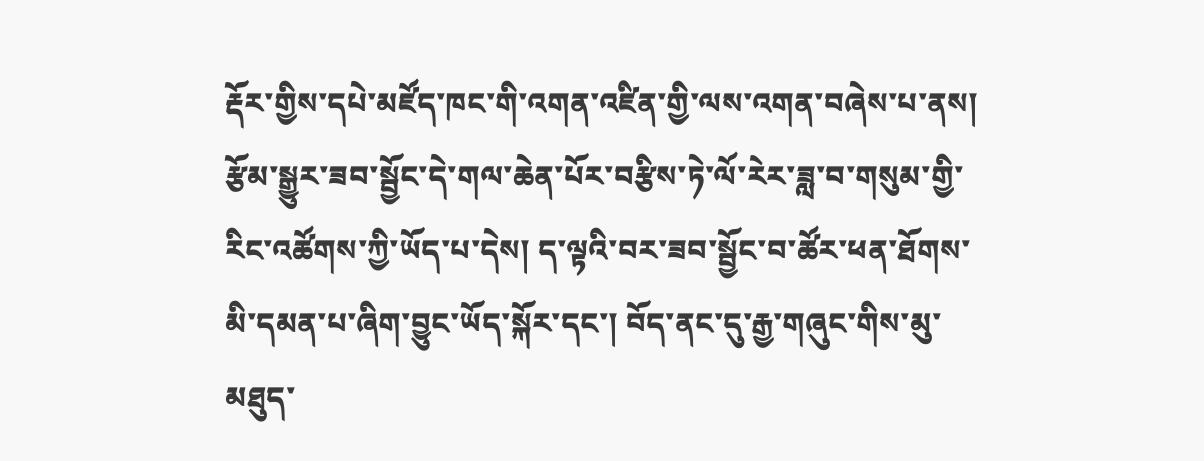རྡོར་གྱིས་དཔེ་མཛོད་ཁང་གི་འགན་འཛིན་གྱི་ལས་འགན་བཞེས་པ་ནས། རྩོམ་སྒྱུར་ཟབ་སྦྱོང་དེ་གལ་ཆེན་པོར་བརྩིས་ཏེ་ལོ་རེར་ཟླ་བ་གསུམ་གྱི་རིང་འཚོགས་ཀྱི་ཡོད་པ་དེས། ད་ལྟའི་བར་ཟབ་སྦྱོང་བ་ཚོར་ཕན་ཐོགས་མི་དམན་པ་ཞིག་བྱུང་ཡོད་སྐོར་དང་། བོད་ནང་དུ་རྒྱ་གཞུང་གིས་མུ་མཐུད་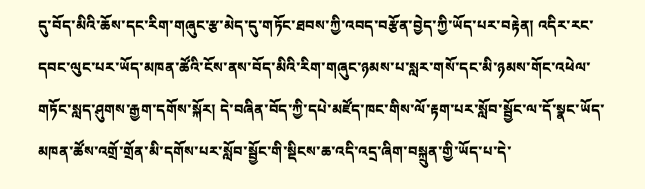དུ་བོད་མིའི་ཆོས་དང་རིག་གཞུང་རྩ་མེད་དུ་གཏོང་ཐབས་ཀྱི་འབད་བརྩོན་བྱེད་ཀྱི་ཡོད་པར་བརྟེན། འདིར་རང་དབང་ལུང་པར་ཡོད་མཁན་ཚོའི་ངོས་ནས་བོད་མིའི་རིག་གཞུང་ཉམས་པ་སླར་གསོ་དང་མི་ཉམས་གོང་འཕེལ་གཏོང་སླད་ཤུགས་རྒྱག་དགོས་སྐོར། དེ་བཞིན་བོད་ཀྱི་དཔེ་མཛོད་ཁང་གིས་ལོ་རྟག་པར་སློབ་སྦྱོང་ལ་དོ་སྣང་ཡོད་མཁན་ཚོས་འགྲོ་གྲོན་མི་དགོས་པར་སློབ་སྦྱོང་གི་སྡིངས་ཆ་འདི་འདྲ་ཞིག་བསྐྲུན་གྱི་ཡོད་པ་དེ་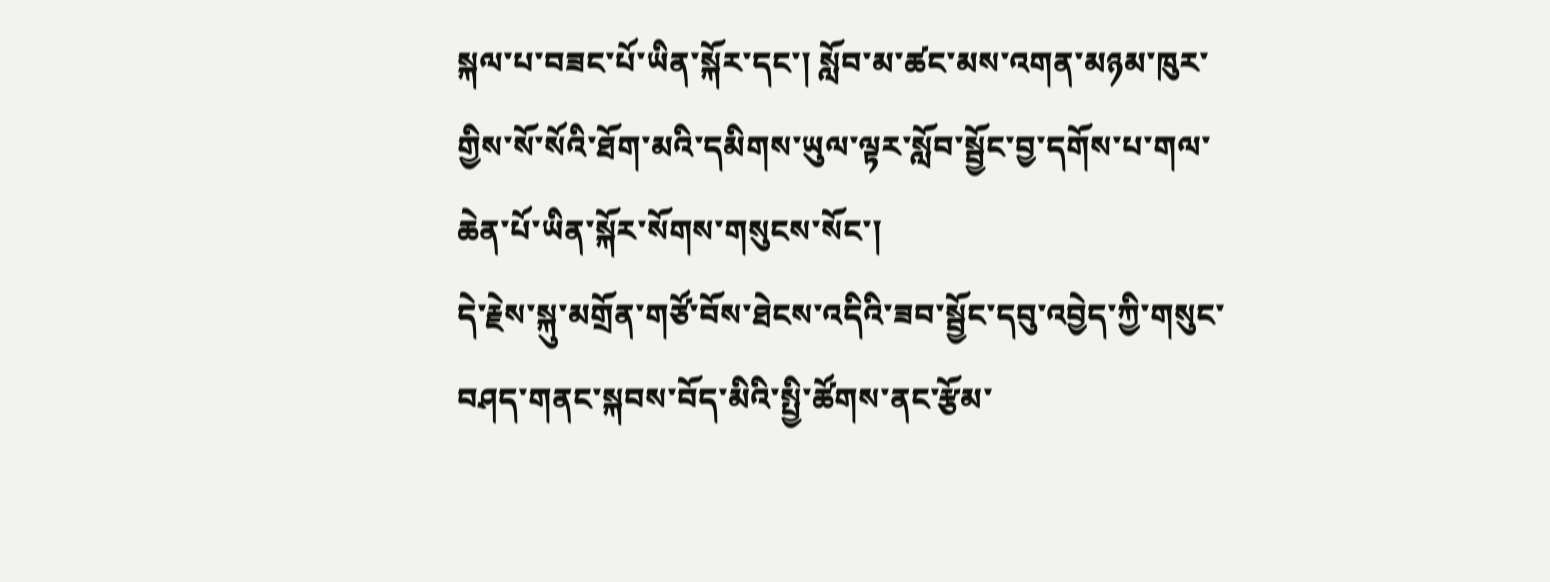སྐལ་པ་བཟང་པོ་ཡིན་སྐོར་དང་། སློབ་མ་ཚང་མས་འགན་མཉམ་ཁུར་གྱིས་སོ་སོའི་ཐོག་མའི་དམིགས་ཡུལ་ལྟར་སློབ་སྦྱོང་བྱ་དགོས་པ་གལ་ཆེན་པོ་ཡིན་སྐོར་སོགས་གསུངས་སོང་།
དེ་རྗེས་སྐུ་མགྲོན་གཙོ་བོས་ཐེངས་འདིའི་ཟབ་སྦྱོང་དབུ་འབྱེད་ཀྱི་གསུང་བཤད་གནང་སྐབས་བོད་མིའི་སྤྱི་ཚོགས་ནང་རྩོམ་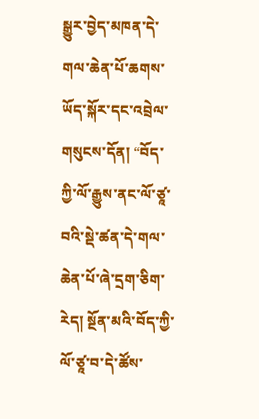སྒྱུར་བྱེད་མཁན་དེ་གལ་ཆེན་པོ་ཆགས་ཡོད་སྐོར་དང་འབྲེལ་གསུངས་དོན། “བོད་ཀྱི་ལོ་རྒྱུས་ནང་ལོ་ཙཱ་བའི་སྡེ་ཚན་དེ་གལ་ཆེན་པོ་ཞེ་དྲག་ཅིག་རེད། སྔོན་མའི་བོད་ཀྱི་ལོ་ཙཱ་བ་དེ་ཚོས་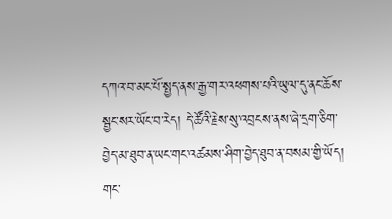དཀའ་བ་མང་པོ་སྤྱད་ནས་རྒྱ་གར་འཕགས་པའི་ཡུལ་དུ་ནང་ཆོས་སྦྱང་སར་ཡོང་བ་རེད། དེ་ཚོའི་རྗེས་སུ་འབྲངས་ནས་ཞེ་དྲག་ཅིག་བྱེད་མ་ཐུབ་ན་ཡང་གང་འཚམས་ཤིག་བྱེད་ཐུབ་ན་བསམ་གྱི་ཡོད། གང་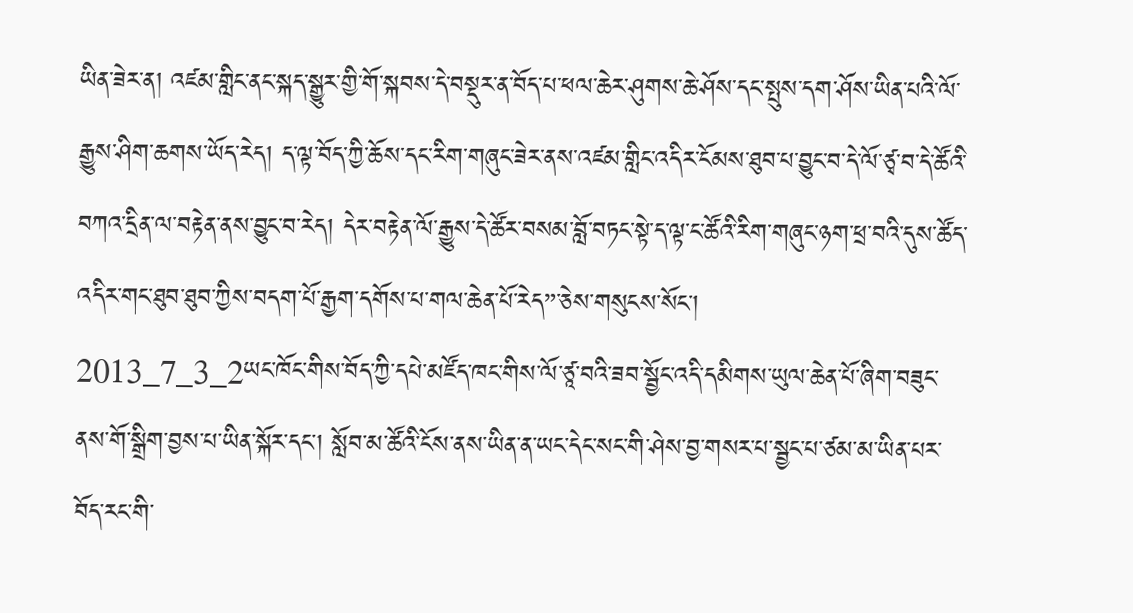ཡིན་ཟེར་ན། འཛམ་གླིང་ནང་སྐད་སྒྱུར་གྱི་གོ་སྐབས་དེ་བསྡུར་ན་བོད་པ་ཕལ་ཆེར་ཤུགས་ཆེ་ཤོས་དང་སྤུས་དག་ཤོས་ཡིན་པའི་ལོ་རྒྱུས་ཤིག་ཆགས་ཡོད་རེད། ད་ལྟ་བོད་ཀྱི་ཆོས་དང་རིག་གཞུང་ཟེར་ནས་འཛམ་གླིང་འདིར་ངོམས་ཐུབ་པ་བྱུང་བ་དེ་ལོ་ཙྭ་བ་དེ་ཚོའི་བཀའ་དྲིན་ལ་བརྟེན་ནས་བྱུང་བ་རེད། དེར་བརྟེན་ལོ་རྒྱུས་དེ་ཚོར་བསམ་བློ་བཏང་སྟེ་ད་ལྟ་ང་ཚོའི་རིག་གཞུང་ཉག་ཕྲ་བའི་དུས་ཚོད་འདིར་གང་ཐུབ་ཐུབ་ཀྱིས་བདག་པོ་རྒྱག་དགོས་པ་གལ་ཆེན་པོ་རེད”་ཅེས་གསུངས་སོང་།
2013_7_3_2ཡང་ཁོང་གིས་བོད་ཀྱི་དཔེ་མཛོད་ཁང་གིས་ལོ་ཙཱ་བའི་ཟབ་སྦྱོང་འདི་དམིགས་ཡུལ་ཆེན་པོ་ཞིག་བཟུང་ནས་གོ་སྒྲིག་བྱས་པ་ཡིན་སྐོར་དང་། སློབ་མ་ཚོའི་ངོས་ནས་ཡིན་ན་ཡང་དེང་སང་གི་ཤེས་བྱ་གསར་པ་སྦྱང་པ་ཙམ་མ་ཡིན་པར་བོད་རང་གི་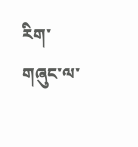རིག་གཞུང་ལ་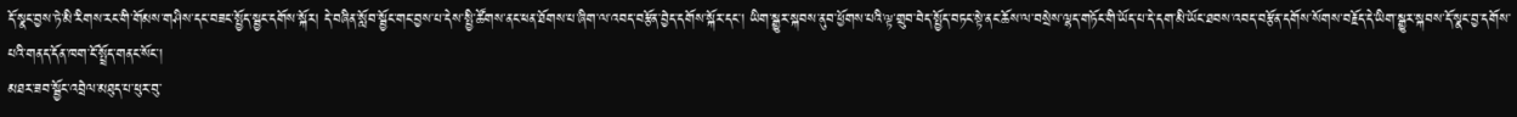དོ་སྣང་བྱས་ཏེ་མི་རིགས་རང་གི་གོམས་གཤིས་དང་བཟང་སྤྱོད་སྦྱང་དགོས་སྐོར། དེ་བཞིན་སློབ་སྦྱོང་གང་བྱས་པ་དེས་སྤྱི་ཚོགས་ནང་ཕན་ཐོགས་པ་ཞིག་ལ་འབད་བརྩོན་བྱེད་དགོས་སྐོར་དང་། ཡིག་སྒྱུར་སྐབས་ནུབ་ཕྱོགས་པའི་ལྟ་གྲུབ་བེད་སྤྱོད་བཏང་སྟེ་ནང་ཆོས་ལ་བསྲེས་ལྷད་གཏོང་གི་ཡོད་པ་དེ་དག་མི་ཡོང་ཐབས་འབད་བརྩོན་དགོས་སོགས་བརྗོད་དེ་ཡིག་སྒྱུར་སྐབས་དོ་སྣང་བྱ་དགོས་པའི་གནད་དོན་ཁག་ངོ་སྤྲོད་གནང་སོང་།
མཐར་ཟབ་སྦྱོང་འབྲེལ་མཐུད་པ་ཕུར་བུ་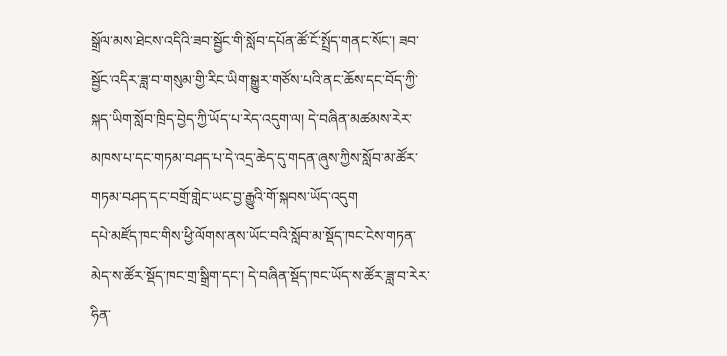སྒྲོལ་མས་ཐེངས་འདིའི་ཟབ་སྦྱོང་གི་སློབ་དཔོན་ཚོ་ངོ་སྤྲོད་གནང་སོང་། ཟབ་སྦྱོང་འདིར་ཟླ་བ་གསུམ་གྱི་རིང་ཡིག་སྒྱུར་གཙོས་པའི་ནང་ཆོས་དང་བོད་ཀྱི་སྐད་ཡིག་སློབ་ཁྲིད་བྱེད་ཀྱི་ཡོད་པ་རེད་འདུག་ལ། དེ་བཞིན་མཚམས་རེར་མཁས་པ་དང་གཏམ་བཤད་པ་དེ་འདྲ་ཆེད་དུ་གདན་ཞུས་ཀྱིས་སློབ་མ་ཚོར་གཏམ་བཤད་དང་བགྲོ་གླེང་ཡང་བྱ་རྒྱུའི་གོ་སྐབས་ཡོད་འདུག
དཔེ་མཛོད་ཁང་གིས་ཕྱི་ལོགས་ནས་ཡོང་བའི་སློབ་མ་སྡོད་ཁང་ངེས་གཏན་མེད་ས་ཚོར་སྡོད་ཁང་གྲ་སྒྲིག་དང་། དེ་བཞིན་སྡོད་ཁང་ཡོད་ས་ཚོར་ཟླ་བ་རེར་ཧིན་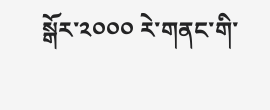སྒོར་༢༠༠༠ རེ་གནང་གི་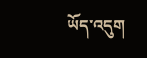ཡོད་འདུག